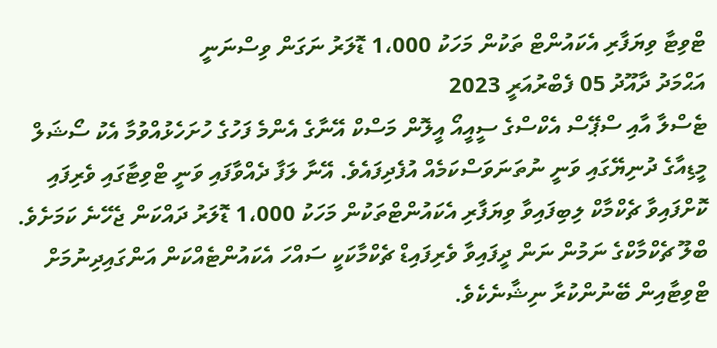ޓްވިޓާ ވިޔަފާރި އެކައުންޓް ތަކުން މަހަކު 1،000 ޑޮލަރު ނަގަން ވިސްނަނީ
އަޙްމަދު ދާއޫދު 05 ފެބްރުއަރީ 2023
ޓެސްލާ އާއި ސްޕޭސް އެކްސްގެ ސީއީއޯ އީލޮން މަސްކް އޭނާގެ އެންމެ ފަހުގެ ހުށަހެޅުއްވުމާ އެކު ސޯޝަލް މީޑިއާގެ ދުނިޔޭގައި ވަނީ ނުތަނަވަސްކަމެއް އުފެދިފައެވެ. އޭނާ ލަފާ ދެއްވާފައި ވަނީ ޓްވިޓާގައި ވެރިފައި ކޮށްފައިވާ ޗެކްމާކް ލިބިފައިވާ ވިޔަފާރި އެކައުންޓްތަކުން މަހަކު 1،000 ޑޮލަރު ދައްކަން ޖެހޭނެ ކަމަށެވެ.
ބްލޫ ޗެކްމާކްގެ ނަމުން ނަން ދީފައިވާ ވެރިފައިޑް ޗެކްމާކަކީ ސައްހަ އެކައުންޓެއްކަން އަންގައިދިނުމަށް ޓްވިޓާއިން ބޭނުންކުރާ ނިޝާނެކެވެ.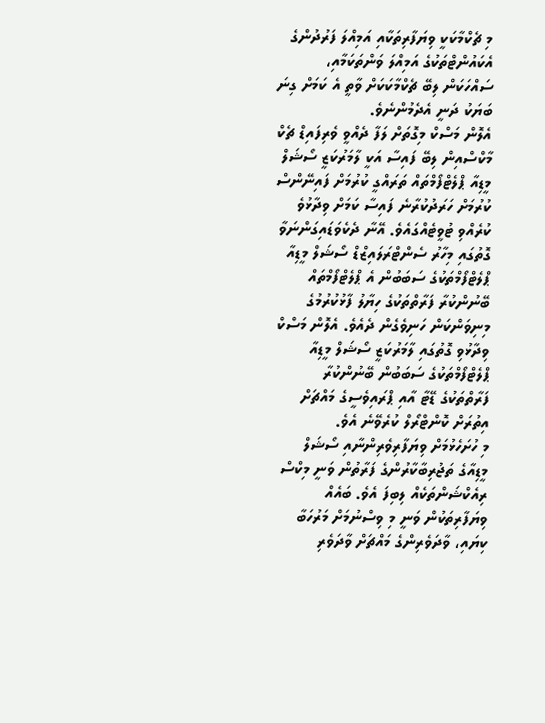މި ޗެކްމާކަކީ ވިޔަފާރިތަކާއި އަމިއްލަ ފަރުދުންގެ އެކައުންޓްތަކުގެ އަމިއްލަ ވަންތަކަމާއި، ސައްހަކަން ލިބޭ ޗެކްމާކަކަށް ވާތީ އެ ކަމަށް ގިނަ ބަޔަކު ދަނީ އެދެމުންނެވެ.
އެލޮން މަސްކް މިގޮތަށް ލަފާ ދެއްވީ ވެރިފައިޑް ޗެކް މާކްސްއިން ލިބޭ ފައިސާ އަކީ ލާމަރުކަޒީ ސޯޝަލް މީޑިއާ ޕްލެޓްފޯމްތައް ތަރައްގީ ކުރުމަށް ފައިނޭންސް ކުރުމަށް ހަރަދުކުރާނެ ފައިސާ ކަމަށް ވިދާޅުވެ ކުރެއްވި ޓުވީޓެއްގައެވެ. އޭނާ ދެކެވަޑައިގަންނަވާ ގޮތުގައި މިހާރު ސެންޓްރަލައިޒްޑް ސޯޝަލް މީޑިއާ ޕްލެޓްފޯމްތަކުގެ ސަބަބުން އެ ޕްލެޓްފޯމްތައް ބޭނުންކުރާ ފަރާތްތަކުގެ ހިޔާލު ފާޅުކުރުމުގެ މިނިވަންކަން ހަނިވެގެން ދެއެވެ. އެލޮން މަސްކް ވިދާޅުވި ގޮތުގައި ލާމަރުކަޒީ ސޯޝަލް މީޑިއާ ޕްލެޓްފޯމްތަކުގެ ސަބަބުން ބޭނުންކުރާ ފަރާތްތަކުގެ ޑޭޓާ އާއި ޕްރައިވެސީގެ މައްޗަށް އިތުރަށް ކޮންޓްރޯލް ކުރެވޭނެ އެވެ.
މި ހުށަހެޅުމަށް ވިޔަފާރިވެރިންނާއި ސޯޝަލް މީޑިއާގެ ތަޖުރިބާކާރުންގެ ފަރާތުން ވަނީ މިކްސް ރިއެކްޝަންތަކެއް ލިބިފަ އެވެ. ބައެއް ވިޔަފާރިތަކުން ވަނީ މި ވިސްނުމަށް މަރުހަބާ ކިޔައި، ވާދަވެރިންގެ މައްޗަށް ވާދަވެރި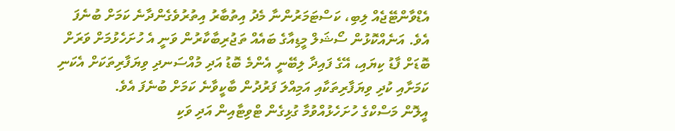އެޑްވާންޓޭޖެއް ލިބި، ކަސްޓަމަރުންނާ މެދު އިތުބާރު އިތުރުވެގެންދާނެ ކަމަށް ބުނެފަ އެވެ. އަނެއްކޮޅުން ސޯޝަލް މީޑިއާގެ ބައެއް ތަޖުރިބާކާރުން ވަނީ އެ ހުށަހެޅުމަށް ވަރަށް ބޮޑަށް ފާޑު ކިޔައި، އޭގެ ފައިދާ ލިބޭނީ އެންމެ ބޮޑު އަދި މުއްސަނދި ވިޔަފާރިތަކަށް އެކަނި ކަމަށާއި ކުދި ވިޔަފާރިތަކާއި އަމިއްލަ ފަރުދުން ބާކީވާނެ ކަމަށް ބުނެފަ އެވެ.
އީލޮން މަސްކްގެ ހުށަހެޅުއްވުމާ ގުޅިގެން ޓްވިޓާއިން އަދި ވަކި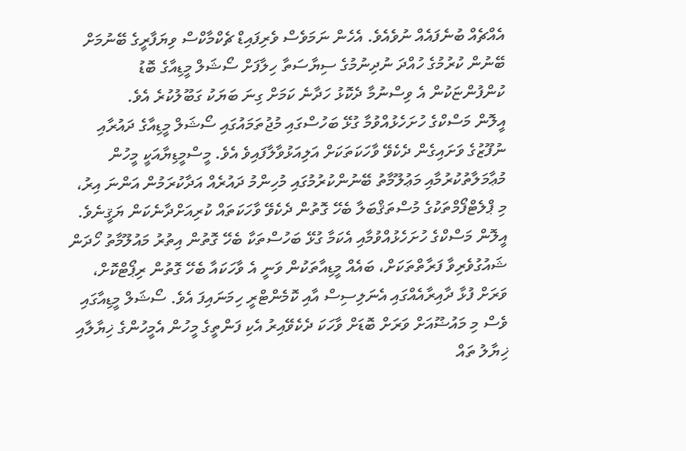އެއްޗެއް ބުނެފައެއް ނުވެއެވެ. އެހެން ނަމަވެސް ވެރިފައިޑް ޗެކްމާކްސް ވިޔަފާރީގެ ބޭނުމަށް ބޭނުން ކުރުމުގެ ހުއްދަ ނުދިނުމުގެ ސިޔާސަތާ ހިލާފަށް ސޯޝަލް މީޑިއާގެ ބޮޑު ކުންފުންޏަކުން އެ ވިސްނުމާ ދެކޮޅު ހަދާނެ ކަމަށް ގިނަ ބަޔަކު ގަބޫލުކުރެ އެވެ.
އީލޮން މަސްކްގެ ހުށަހެޅުއްވުމާ ގުޅޭ ބަހުސްގައި މުޖުތަމައުގައި ސޯޝަލް މީޑިއާގެ ދައުރާއި ނުފޫޒުގެ ވަށައިގެން ދެކެވޭ ވާހަކަތަކަށް އަލިއަޅުވާލާފައިވެ އެވެ. މީސްމީޑިޔާއަކީ މީހުން މުޢާމަލާތުކުރުމާއި މަޢުލޫމާތު ބޭނުންކުރުމުގައި މުހިންމު ދައުރެއް އަދާކުރަމުން އަންނަ އިރު، މި ޕްލެޓްފޯމްތަކުގެ މުސްތަޤްބަލާ ބެހޭ ގޮތުން ދެކެވޭ ވާހަކަތައް ކުރިއަށްދާނެކަން ޔަޤީނެވެ.
އީލޮން މަސްކްގެ ހުށަހެޅުއްވުމާއި އެކަމާ ގުޅޭ ބަހުސްތަކާ ބެހޭ ގޮތުން އިތުރު މައުލޫމާތު ހޯދަން ޝައުގުވެރިވާ ފަރާތްތަކަށް، ބައެއް މީޑިއާތަކުން ވަނީ އެ ވާހަކައާ ބެހޭ ގޮތުން ރިޕޯޓްކޮށް، ވަރަށް ފުޅާ ދާއިރާއެއްގައި އެނަލިސިސް އާއި ކޮމެންޓްރީ ހިމަނައިފަ އެވެ. ސޯޝަލް މީޑިއާގައި ވެސް މި މައުޟޫއަށް ވަރަށް ބޮޑަށް ވާހަކަ ދެކެވޭއިރު އެކި ފަންތީގެ މީހުން އެމީހުންގެ ޚިޔާލާއި ޚިޔާލު ތައް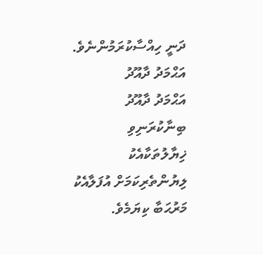ދަނީ ހިއްސާކުރަމުންނެވެ.
އަޙްމަދު ދާއޫދު
އަޙްމަދު ދާއޫދު
ބިނާކުރަނިވި ޚިޔާލުތަކާއެކު ލިޔުންތެރިކަމަށް އުފަލާއެކު މަރުޙަބާ ކިޔަމެވެ.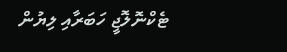ޓެކްނޮލޮޖީ ހަބަރާއި ލިޔުން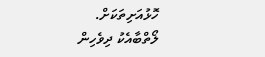ހޮޅުއަށިތަކަށް.
ލޯތްބާއެކު ދިވެހިން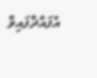އުފައްދާފައިވާ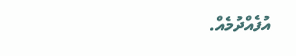އުފެއްދުމެއް.